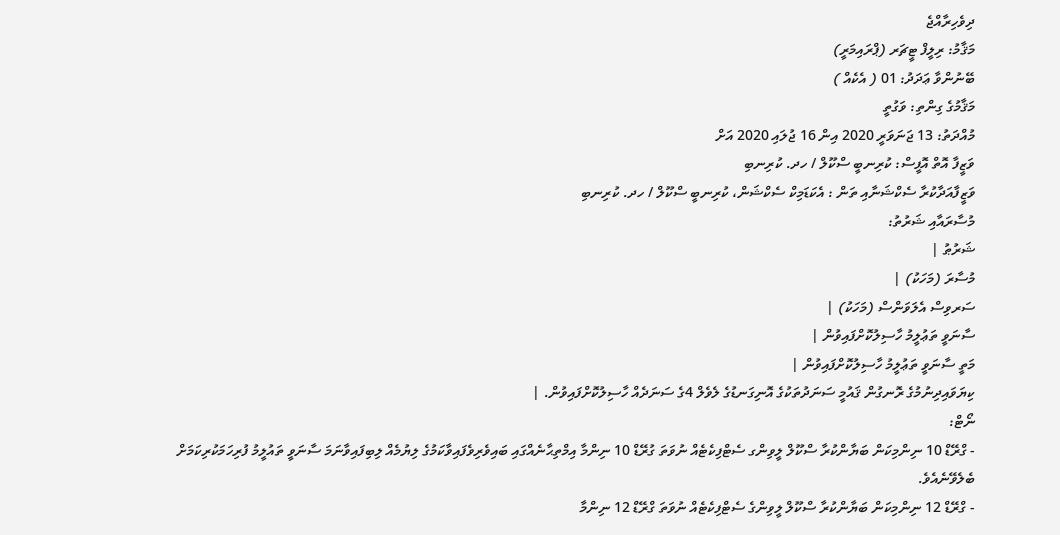ދިވެހިރާއްޖެ
މަޤާމު: ރިލީފް ޓީޗަރ (ޕްރައިމަރީ)
ބޭނުންވާ ޢަދަދު: 01 ( އެކެއް )
މަޤާމުގެ ގިންތި: ވަގުތީ
މުއްދަތު: 13 ޖަނަވަރީ 2020 އިން 16 ޖުލައި 2020 އަށް
ވަޒީފާ އޮތް އޮފީސް: ކުރިނބީ ސްކޫލް / ހދ. ކުރިނބި
ވަޒީފާއަދާކުރާ ސެކްޝަނާއި ތަން : އެކަޑަމިކް ސެކްޝަން، ކުރިނބީ ސްކޫލް / ހދ. ކުރިނބި
މުސާރައާއި ޝަރުތު:
ޝަރުޠު |
މުސާރަ (މަހަކު) |
ސަރވިސް އެލަވަންސް (މަހަކު) |
ސާނަވީ ތަޢުލީމު ހާސިލުކޮށްފައިވުން |
މަތީ ސާނަވީ ތަޢުލީމު ހާސިލުކޮށްފައިވުން |
ކިޔަވައިދިނުމުގެ ރޮނގުން ޤައުމީ ސަނަދުތަކުގެ އޮނިގަނޑުގެ ލެވެލް 4ގެ ސަނަދެއް ހާސިލުކޮށްފައިވުން. |
ނޯޓް:
- ގްރޭޑް 10 ނިންމިކަން ބަޔާންކުރާ ސްކޫލް ލީވިންގ ސެޓްފިކެޓެއް ނުވަތަ ގުރޭޑް 10 ނިންމާ އިމްތިޙާނެއްގައި ބައިވެރިވެފައިވާކަމުގެ ލިޔުމެއް ލިބިފައިވާނަމަ ސާނަވީ ތައުލީމު ފުރިހަމަކުރިކަމަށް ބެލެވޭނެއެވެ.
- ގްރޭޑް 12 ނިންމިކަން ބަޔާންކުރާ ސްކޫލް ލީވިންގެ ސެޓްފިކެޓެއް ނުވަތަ ގްރޭޑް 12 ނިންމާ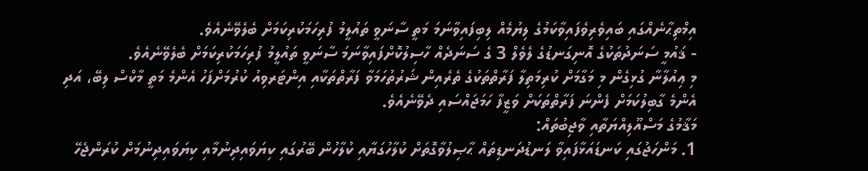އިމްތިޙާނެއްގައި ބައިވެރިވެފައިވާކަމުގެ ލިޔުމެއް ލިބިފައިވާނަމަ މަތީ ސާނަވީ ތައުލީމު ފުރިހަމަކުރިކަމަށް ބެލެވޭނެއެވެ.
- ޤައުމީ ސަނަދުތަކުގެ އޮނިގަނޑުގެ ލެވެލް 3 ގެ ސަނަދެއް ހާސިލުކޮށްފައިވާނަމަ ސާނަވީ ތައުލީމު ފުރިހަމަކުރިކަމަށް ބެލެވޭނެއެވެ.
މި ޢިއުލާނާ ގުޅިގެން މި މަގާމަށް ކުރިމަތިލާ ފަރާތްތަކުގެ ތެރެއިން ޝަރުތުހަމަވާ ފަރާތްތަކާއި އިންޓަރވިއު ކުރުމަށްފަހު އެންމެ މަތީ މާކްސް ލިބޭ، އަދި އެންމެ ގާބިލުކަމަށް ފެންނަ ފަރާތްތަކަށް ވަޒީފާ ހަމަޖައްސައި ދެވޭނެއެވެ.
މަޤާމުގެ މަސްއޫލިއްޔަތާއި ވާޖިބުތައް:
1. މަންހަޖުގައި ކަނޑައަޅާފައިވާ ލަނޑުދަނޑިތައް ޙާޞިލުވާގޮތަށް ކުލާހުގަޔާއި ކުލާހުން ބޭރުގައި ކިޔަވައިދިނުމާއި ކިޔަވައިދިނުމަށް ކުރަންޖެހޭ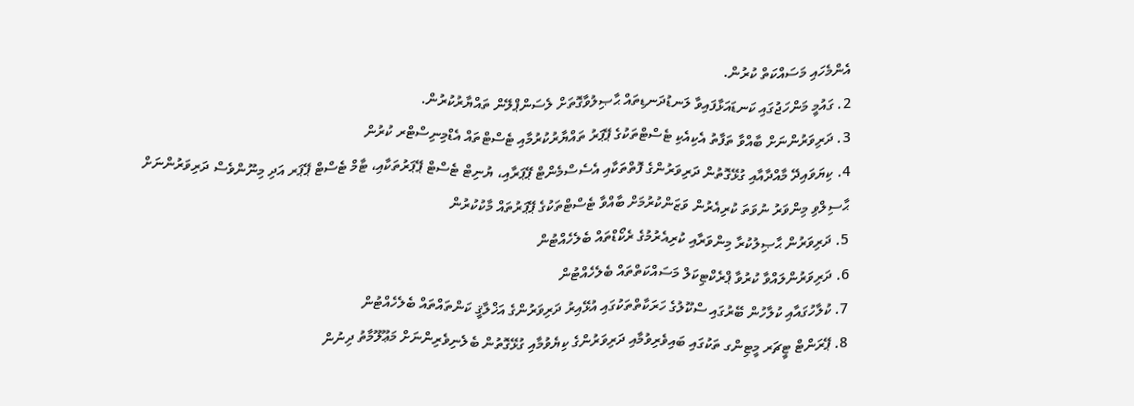އެންމެހައި މަސައްކަތް ކުރުން.
2. ގައުމީ މަންހަޖުގައި ކަނޑައަޅާފައިވާ ލަނޑުދަނޑިތައް ޙާޞިލުވާގޮތަށް ލެސަންޕްލޭން ތައްޔާރުކުރުން.
3. ދަރިވަރުންނަށް ބާއްވާ ތަފާތު އެކިއެކި ޓެސްޓްތަކުގެ ޕޭޕަރު ތައްޔާރުކުރުމާއި ޓެސްޓްތައް އެޑްމިނިސްޓްރ ކުރުން
4. ކިޔަވައިދޭ މާއްދާއާއި ގުޅޭގޮތުން ދަރިވަރުންގެ ފޮތްތަކާއި އެސެސްމެންޓް ޕޭޕަރާއި، ޔުނިޓް ޓެސްޓް ޕޭޕަރުތަކާއި، ޓާމް ޓެސްޓް ޕޭޕަރ އަދި މިނޫންވެސް ދަރިވަރުންނަށް ޙާސިލްވި މިންވަރު ނުވަތަ ކުރިއެރުން ވަޒަންކުރުމަށް ބާއްވާ ޓެސްޓްތަކުގެ ޕޭޕަރުތައް މާކުކުރުން
5. ދަރިވަރުން ޙާޞިލުކުރާ މިންވަރާއި ކުރިއެރުމުގެ ރެކޯޑްތައް ބެލެހެއްޓުން
6. ދަރިވަރުންލައްވާ ކުރުވާ ޕްރެކްޓިކަލް މަސައްކަތްތައް ބެލެހެއްޓުން
7. ކުލާހުގައާއި ކުލާހުން ބޭރުގައި ސްކޫލުގެ ހަރަކާތްތަކުގައި އުޅޭއިރު ދަރިވަރުންގެ އަޚްލާޤީ ކަންތައްތައް ބެލެހެއްޓުން
8. ޕޭރަންޓް ޓީޗަރ މީޓިންގ ތަކުގައި ބައިވެރިވުމާއި ދަރިވަރުންގެ ކިޔެވުމާއި ގުޅޭގޮތުން ބެލެނިވެރިންނަށް މަޢޫލޫމާތު ދިނުން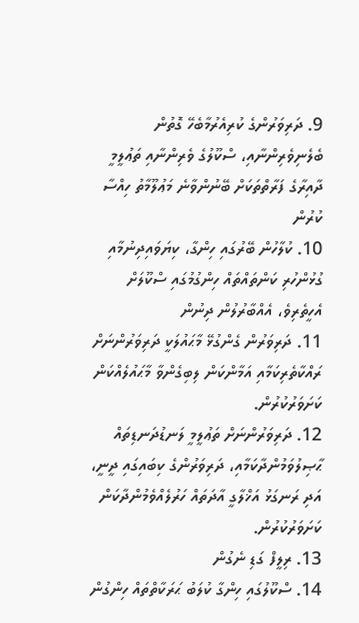9. ދަރިވަރުންގެ ކުރިއެރުމާބެހޭ ގޮތުން ބެލެނިވެރިންނާއި، ސްކޫލުގެ ވެރިންނާއި ތަޢުލީމީ ދާއިރާގެ ފަރާތްތަކަށް ބޭނުންވާނެ މަޢުލޫމާތު ހިއްސާ ކުރުން
10. ކުލާހުން ބޭރުގައި ހިންގާ، ކިޔަވައިދިނުމާއި ގުޅުންހުރި ކަންތައްތައް ހިންގުމުގައި ސްކޫލަށް އެހީތެރިވެ، އެއްބާރުލުން ދިނުން
11. ދަރިވަރުން ގެންގުޅޭ މާޙައުލަކީ ދަރިވަރުންނަށް ރައްކާތެރިކަމާއި އަމާންކަން ލިބިގެންވާ މާޙައުލެއްކަން ކަށަވަރުކުރުން.
12. ދަރިވަރުންނަށް ތަޢުލީމީ ލަނޑުދަނޑިތައް ޙާޞިލުވަމުންދާކަމާއި، ދަރިވަރުންގެ ކިބައިގައި ދީނީ، އަދި ރަނގަޅު އަޚްލާގީ އާދަތައް ހަރުލެއްވެމުންދާކަން ކަށަވަރުކުރުން.
13. ރިލީފް ގަޑި ނެގުން
14. ސްކޫލުގައި ހިންގާ ކުލަބު ޙަރަކާތްތައް ހިންގުން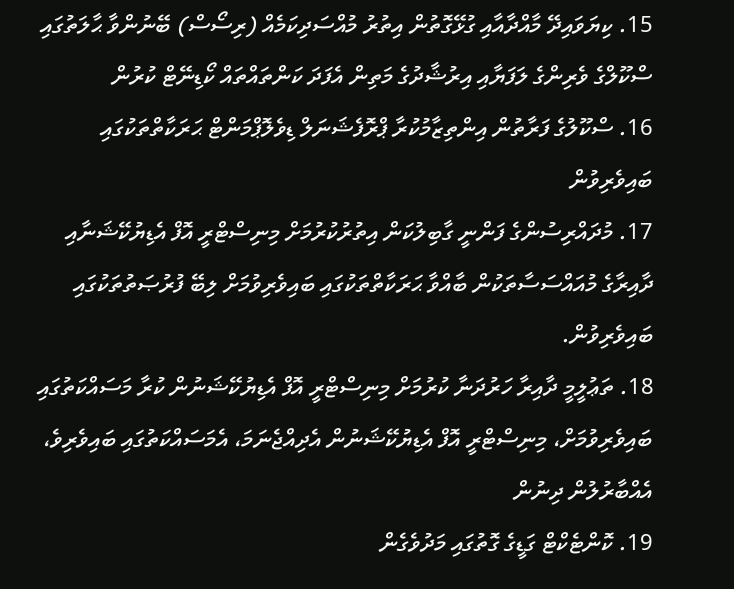15. ކިޔަވައިދޭ މާއްދާއާއި ގުޅޭގޮތުން އިތުރު މުއްސަދިކަމެއް (ރިސޯސް) ބޭނުންވާ ޙާލަތުގައި ސްކޫލްގެ ވެރިންގެ ލަފަޔާއި އިރުޝާދުގެ މަތިން އެފަދަ ކަންތައްތައް ކޯޑިނޭޓް ކުރުން
16. ސްކޫލުގެ ފަރާތުން އިންތިޒާމުކުރާ ޕްރޮފެޝަނަލް ޑިވެލޮޕްމަންޓް ޙަރަކާތްތަކުގައި ބައިވެރިވުން
17. މުދައްރިސުންގެ ފަންނީ ގާބިލުކަން އިތުރުކުރުމަށް މިނިސްޓްރީ އޮފް އެޑިޔުކޭޝަނާއި ދާއިރާގެ މުއައްސަސާތަކުން ބާއްވާ ޙަރަކާތްތަކުގައި ބައިވެރިވުމަށް ލިބޭ ފުރުޞަތުތަކުގައި ބައިވެރިވުން.
18. ތަޢުލީމީ ދާއިރާ ހަރުދަނާ ކުރުމަށް މިނިސްޓްރީ އޮފް އެޑިޔުކޭޝަނުން ކުރާ މަސައްކަތުގައި ބައިވެރިވުމަށް، މިނިސްޓްރީ އޮފް އެޑިޔުކޭޝަނުން އެދިއްޖެނަމަ، އެމަސައްކަތުގައި ބައިވެރިވެ، އެއްބާރުލުން ދިނުން
19. ކޮންޓެކްޓް ގަޑީގެ ގޮތުގައި މަދުވެގެން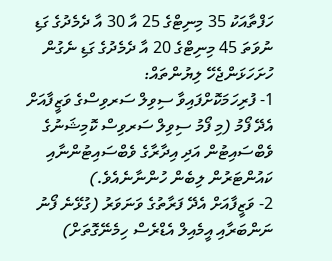ހަފްތާއަކު 35 މިނިޓްގެ 25 އާ 30 އާ ދެމެދުގެ ގަޑި ނުވަތަ 45 މިނިޓްގެ 20 އާ ދެމެދުގެ ގަޑި ނެގުން
ހުށަހަޅަންޖެހޭ ލިޔުންތައް:
1- ފުރިހަމަކޮށްފައިވާ ސިވިލް ސަރވިސްގެ ވަޒީފާއަށް އެދޭ ފޯމު (މި ފޯމު ސިވިލް ސަރވިސް ކޮމިޝަނުގެ ވެބްސައިޓުން އަދި އިދާރާގެ ވެބްސައިޓުންނާއި ކައުންޓަރުން ލިބެން ހުންނާނެއެވެ.)
2- ވަޒީފާއަށް އެދޭ ފަރާތުގެ ވަނަވަރު (ގުޅޭނެ ފޯނު ނަންބަރާއި އީމެއިލް އެޑްރެސް ހިމެނޭގޮތަށް)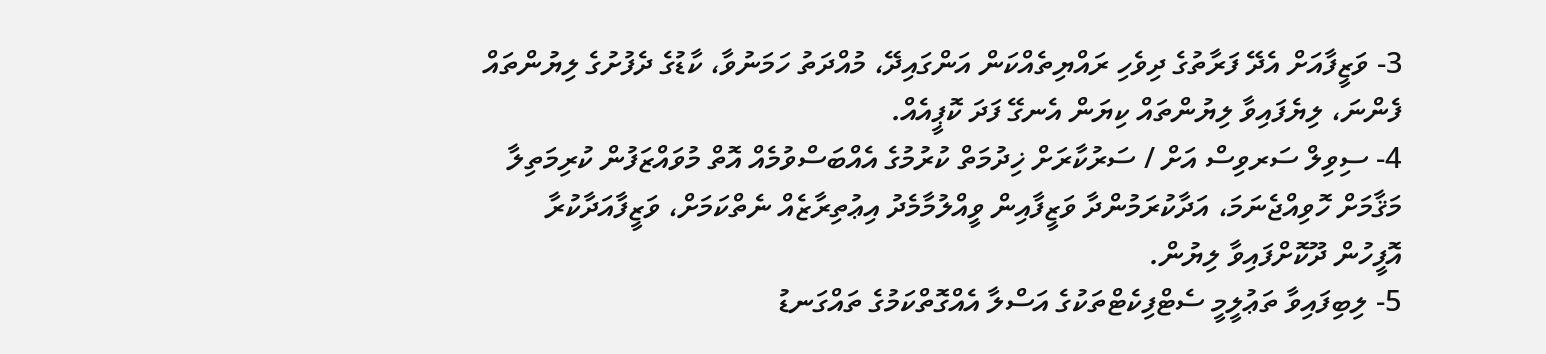3- ވަޒީފާއަށް އެދޭ ފަރާތުގެ ދިވެހި ރައްޔިތެއްކަން އަންގައިދޭ، މުއްދަތު ހަމަނުވާ، ކާޑުގެ ދެފުށުގެ ލިޔުންތައް ފެންނަ، ލިޔެފައިވާ ލިޔުންތައް ކިޔަން އެނގޭ ފަދަ ކޮޕީއެއް.
4- ސިވިލް ސަރވިސް އަށް / ސަރުކާރަށް ޚިދުމަތް ކުރުމުގެ އެއްބަސްވުމެއް އޮތް މުވައްޒަފުން ކުރިމަތިލާ މަޤާމަށް ހޮވިއްޖެނަމަ، އަދާކުރަމުންދާ ވަޒީފާއިން ވީއްލުމާމެދު އިޢުތިރާޒެއް ނެތްކަމަށް، ވަޒީފާއަދާކުރާ އޮފީހުން ދޫކޮށްފައިވާ ލިޔުން.
5- ލިބިފައިވާ ތަޢުލީމީ ސެޓްފިކެޓްތަކުގެ އަސްލާ އެއްގޮތްކަމުގެ ތައްގަނޑު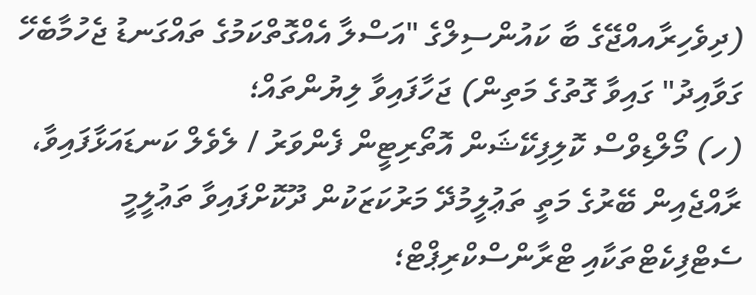(ދިވެހިރާއއްޖޭގެ ބާ ކައުންސިލްގެ "އަސްލާ އެއްގޮތްކަމުގެ ތައްގަނޑު ޖެހުމާބެހޭ ގަވާއިދު" ގައިވާ ގޮތުގެ މަތިން) ޖަހާފައިވާ ލިޔުންތައް؛
(ހ) މޯލްޑިވްސް ކޮލިފިކޭޝަން އޮތޯރިޓީން ފެންވަރު / ލެވެލް ކަނޑައަޅާފައިވާ، ރާއްޖެއިން ބޭރުގެ މަތީ ތަޢުލީމުދޭ މަރުކަޒަކުން ދޫކޮށްފައިވާ ތަޢުލީމީ ސެޓްފިކެޓްތަކާއި ޓްރާންސްކްރިޕްޓް؛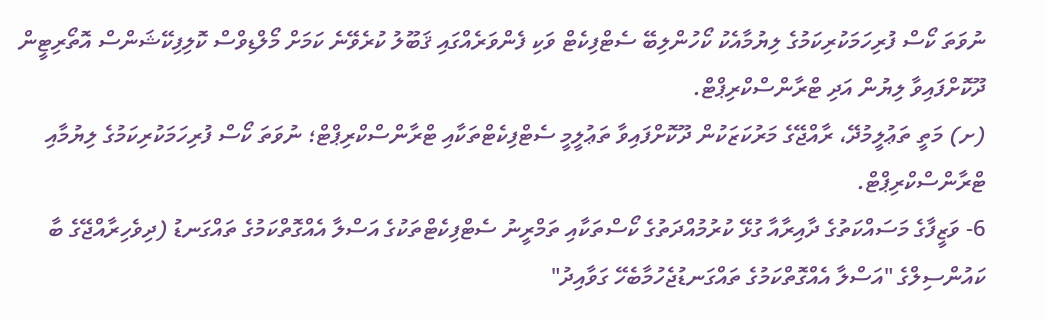ނުވަތަ ކޯސް ފުރިހަމަކުރިކަމުގެ ލިޔުމާއެކު ކޯހުންލިބޭ ސެޓްފިކެޓް ވަކި ފެންވަރެއްގައި ޤަބޫލު ކުރެވޭނެ ކަމަށް މޯލްޑިވްސް ކޮލިފިކޭޝަންސް އޮތޯރިޓީން ދޫކޮށްފައިވާ ލިޔުން އަދި ޓްރާންސްކްރިޕްޓް.
(ށ) މަތީ ތަޢުލީމުދޭ، ރާއްޖޭގެ މަރުކަޒަކުން ދޫކޮށްފައިވާ ތަޢުލީމީ ސެޓްފިކެޓްތަކާއި ޓްރާންސްކްރިޕްޓް؛ ނުވަތަ ކޯސް ފުރިހަމަކުރިކަމުގެ ލިޔުމާއި ޓްރާންސްކްރިޕްޓް.
6- ވަޒީފާގެ މަސައްކަތުގެ ދާއިރާއާ ގުޅޭ ކުރުމުއްދަތުގެ ކޯސްތަކާއި ތަމްރީނު ސެޓްފިކެޓްތަކުގެ އަސްލާ އެއްގޮތްކަމުގެ ތައްގަނޑު (ދިވެހިރާއްޖޭގެ ބާ ކައުންސިލްގެ "އަސްލާ އެއްގޮތްކަމުގެ ތައްގަނޑުޖެހުމާބެހޭ ގަވާއިދު"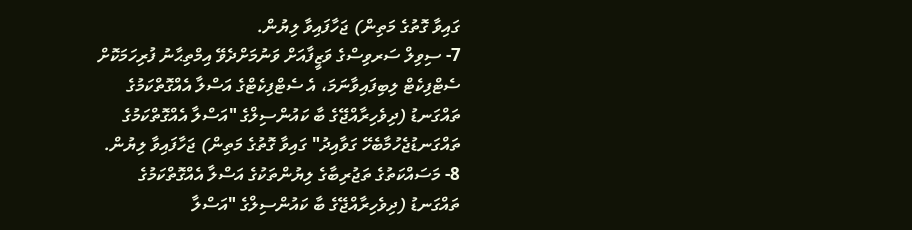ގައިވާ ގޮތުގެ މަތިން) ޖަހާފައިވާ ލިޔުން.
7- ސިވިލް ސަރވިސްގެ ވަޒީފާއަށް ވަނުމަށްދެވޭ އިމްތިޙާނު ފުރިހަމަކޮށް ސެޓްފިކެޓް ލިބިފައިވާނަމަ، އެ ސެޓްފިކެޓްގެ އަސްލާ އެއްގޮތްކަމުގެ ތައްގަނޑު (ދިވެހިރާއްޖޭގެ ބާ ކައުންސިލްގެ "އަސްލާ އެއްގޮތްކަމުގެ ތައްގަނޑުޖެހުމާބެހޭ ގަވާއިދު" ގައިވާ ގޮތުގެ މަތިން) ޖަހާފައިވާ ލިޔުން.
8- މަސައްކަތުގެ ތަޖުރިބާގެ ލިޔުންތަކުގެ އަސްލާ އެއްގޮތްކަމުގެ ތައްގަނޑު (ދިވެހިރާއްޖޭގެ ބާ ކައުންސިލްގެ "އަސްލާ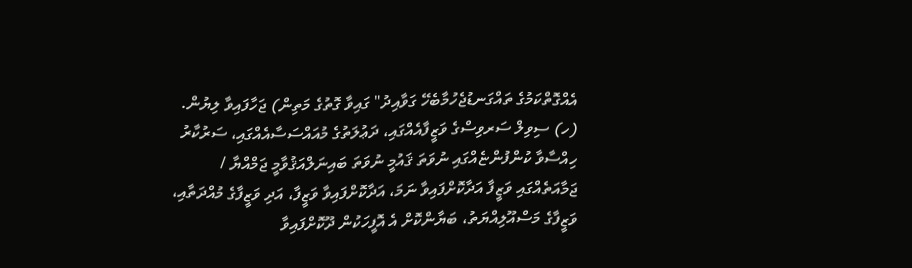އެއްގޮތްކަމުގެ ތައްގަނޑުޖެހުމާބެހޭ ގަވާއިދު" ގައިވާ ގޮތުގެ މަތިން) ޖަހާފައިވާ ލިޔުން.
(ހ) ސިވިލް ސަރވިސްގެ ވަޒީފާއެއްގައި، ދަޢުލަތުގެ މުއައްސަސާއެއްގައި، ސަރުކާރު ހިއްސާވާ ކުންފުންޏެއްގައި ނުވަތަ ޤައުމީ ނުވަތަ ބައިނަލްއަޤުވާމީ ޖަމްއްޔާ / ޖަމާއަތެއްގައި ވަޒީފާ އަދާކޮށްފައިވާ ނަމަ، އަދާކޮށްފައިވާ ވަޒީފާ، އަދި ވަޒީފާގެ މުއްދަތާއި، ވަޒީފާގެ މަސްއޫލިއްޔަތު، ބަޔާންކޮށް އެ އޮފީހަކުން ދޫކޮށްފައިވާ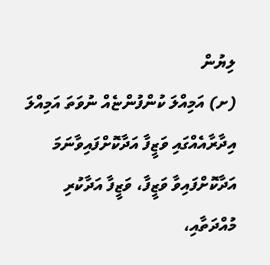ލިޔުން
(ށ) އަމިއްލަ ކުންފުންޏެއް ނުވަތަ އަމިއްލަ އިދާރާއެއްގައި ވަޒީފާ އަދާކޮށްފައިވާނަމަ އަދާކޮށްފައިވާ ވަޒީފާ، ވަޒީފާ އަދާކުރި މުއްދަތާއި،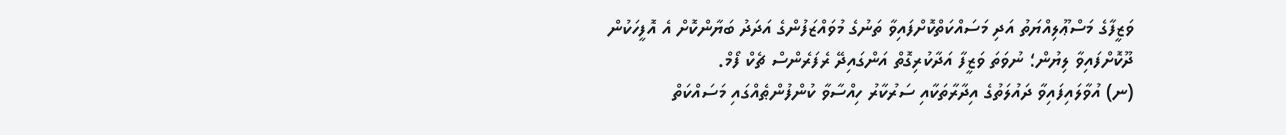ވަޒީފާގެ މަސްޢޫލިއްޔަތު އަދި މަސައްކަތްކޮށްފައިވާ ތަނުގެ މުވައްޒަފުންގެ އަދަދު ބަޔާންކޮށް އެ އޮފީހަކުން ދޫކޮށްފައިވާ ލިޔުން؛ ނުވަތަ ވަޒީފާ އަދާކުރިގޮތް އަންގައިދޭ ރެފަރެންސް ޗެކް ފޯމް.
(ނ) އުވާލައިފައިވާ ދައުލަތުގެ އިދާރާތަކާއި ސަރުކާރު ހިއްސާވާ ކުންފުންޠެއްގައި މަސައްކަތް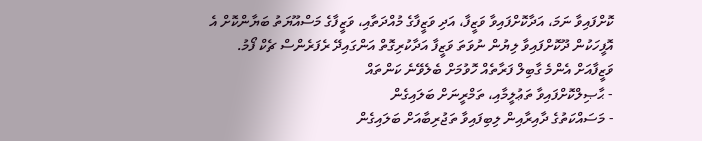ކޮށްފައިވާ ނަމަ، އަދާކޮށްފައިވާ ވަޒީފާ، އަދި ވަޒީފާގެ މުއްދަތާއި، ވަޒީފާގެ މަސްއޫޔަތު ބަޔާންކޮށް އެ އޮފީހަކުން ދޫކޮށްފައިވާ ލިޔުން ނުވަތަ ވަޒީފާ އަދާކުރިގޮތް އަންގައިދޭ ރެފަރެންސް ޗެކް ފޯމު.
ވަޒީފާއަށް އެންމެ ގާބިލް ފަރާތެއް ހޮވުމަށް ބެލެވޭނެ ކަންތައް
- ޙާޞިލްކޮށްފައިވާ ތަޢުލީމާއި، ތަމްރީނަށް ބަލައިގެން
- މަސައްކަތުގެ ދާއިރާއިން ލިބިފައިވާ ތަޖުރިބާއަށް ބަލައިގެން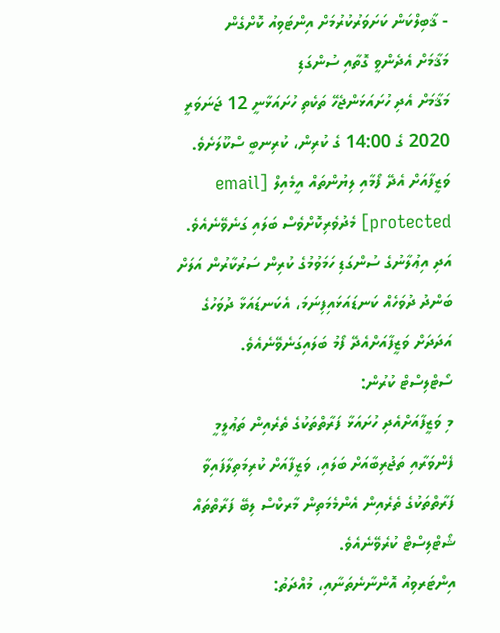- ޤާބިލްކަން ކަށަވަރުކުރުމަށް އިންޓަވިއު ކޮށްގެން
މަޤާމަށް އެދެންވީ ގޮތާއި ސުންގަޑި
މަޤާމަށް އެދި ހުށައަޅަންޖެހޭ ތަކެތި ހުށައަޅާނީ 12 ޖަނަވަރީ 2020 ގެ 14:00 ގެ ކުރިން، ކުރިނބީ ސްކޫލަށެވެ. ވަޒީފާއަށް އެދޭ ފޯމާއި ލިޔުންތައް އީމެއިލް [email protected] މެދުވެރިކޮށްވެސް ބަލައި ގަނެވޭނެއެވެ. އަދި އިޢުލާނުގެ ސުންގަޑި ހަމަވުމުގެ ކުރިން ސަރުކާރުން އަލަށް ބަންދު ދުވަހެއް ކަނޑައަޅައިފިނަމަ، އެކަނޑައަޅާ ދުވަހުގެ އަދަދަށް ވަޒީފާއަށްއެދޭ ފޯމު ބަލައިގަނެވޭނެއެވެ.
ސޯޓްލިސްޓް ކުރުން:
މި ވަޒީފާއަށްއެދި ހުށައަޅާ ފަރާތްތަކުގެ ތެރެއިން ތަޢުލީމީ ފެންވަރާއި ތަޖުރިބާއަށް ބަލައި، ވަޒީފާއަށް ކުރިމަތިލާފައިވާ ފަރާތްތަކުގެ ތެރެއިން އެންމެމަތިން މާރކްސް ލިބޭ ފަރާތްތައް ޝޯޓްލިސްޓް ކުރެވޭނެއެވެ.
އިންޓަރވިއު އޮންނާނެތަނާއި، މުއްދަތު: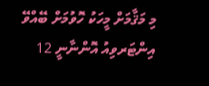މި މަޤާމަށް މީހަކު ހޮވުމަށް ބޭއްވޭ އިންޓަރވިއު އޮންނާނީ 12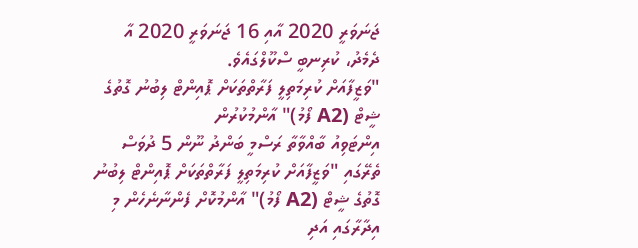ޖަނަވަރީ 2020 އާއި 16 ޖަނަވަރީ 2020 އާ ދެމެދު، ކުރިނބީ ސްކޫލްގައެވެ.
"ވަޒީފާއަށް ކުރިމަތިލީ ފަރާތްތަކަށް ޕޮއިންޓް ލިބުނު ގޮތުގެ ޝީޓް (A2 ފޯމު)" އާންމުކުރުން
އިންޓަވިއު ބާއްވާތާ ރަސްމީ ބަންދު ނޫން 5 ދުވަސް ތެރޭގައި "ވަޒީފާއަށް ކުރިމަތިލީ ފަރާތްތަކަށް ޕޮއިންޓް ލިބުނު ގޮތުގެ ޝީޓް (A2 ފޯމު)" އާންމުކޮށް ފެންނާނެހެން މި އިދާރާގައި އަދި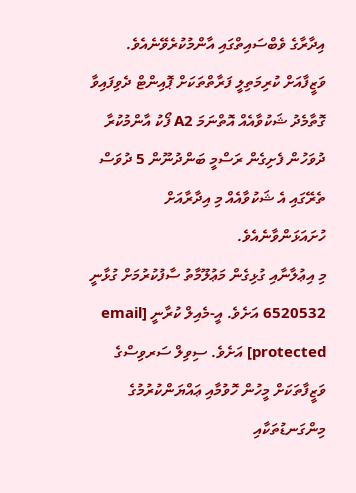އިދާރާގެ ވެބްސައިތްގައި އާންމުކުރެވޭނެއެވެ. ވަޒީފާއަށް ކުރިމަތިލީ ފަރާތްތަކަށް ޕޮއިންޓް ދެވިފައިވާ ގޮތާމެދު ޝަކުވާއެއް އޮތްނަމަ A2 ފޯކު އާންމުކުރާ ދުވަހުން ފެށިގެން ރަސްމީ ބަންދުނޫން 5 ދުވަސް ތެރޭގައި އެ ޝަކުވާއެއް މި އިދާރާއަށް ހުށައަޅަންވާނެއެވެ.
މި އިޢުލާނާއި ގުޅިގެން މަޢުލޫމާތު ސާފުކުރުމަށް ގުޅާނީ 6520532 އަށެވެ. އީ-މެއިލް ކުރާނީ [email protected] އަށެވެ. ސިވިލް ސަރވިސްގެ ވަޒީފާތަކަށް މީހުން ހޮވުމާއި ޢައްޔަންކުރުމުގެ މިންގަނޑުތަކާއި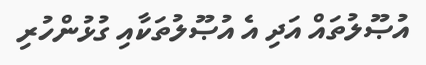އުޞޫލުތައް އަދި އެ އުޞޫލުތަކާއި ގުޅުންހުރި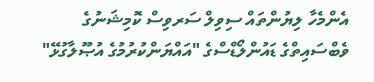އެންމެހާ ލިޔުންތައް ސިވިލް ސަރވިސް ކޮމިޝަނުގެ ވެބްސައިތްގެ ޑައުންލޯޑްސްގެ "އައްޔަންކުރުމުގެ އުޞޫލާގުޅޭ"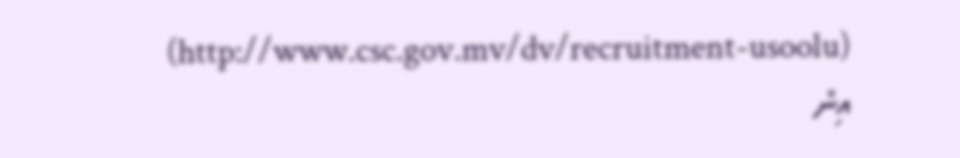(http://www.csc.gov.mv/dv/recruitment-usoolu) އިން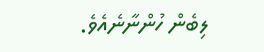ލިބެން ހުންނާނެއެވެ.